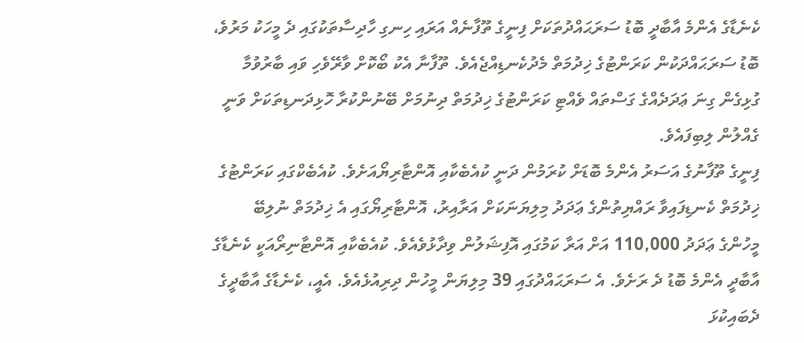ކެނެޑާގެ އެންމެ އާބާދީ ބޮޑު ސަރަޙައްދުތަކަށް ފިނީގެ ތޫފާނެއް އަރައި ހިނގި ހާދިސާތަކުގައި ދެ މީހަކު މަރުވެ، ބޮޑު ސަރަޙައްދަކުން ކަރަންޓުގެ ޚިދުމަތް މެދުކެނޑިއްޖެއެވެ. ތޫފާނާ އެކު ބޯކޮށް ވާރޭވެހި ވައި ބާރުވުމާ ގުޅިގެން ގިނަ ޢަދަދެއްގެ ގަސްތައް ވެއްޓި ކަރަންޓުގެ ޚިދުމަތް ދިނުމަށް ބޭނުންކުރާ ހޮޅިދަނޑިތަކަށް ވަނީ ގެއްލުން ލިބިފައެވެ.
ފިނީގެ ތޫފާނުގެ އަސަރު އެންމެ ބޮޑަށް ކުރަމުން ދަނީ ކުއެބެކާއި އޮންޓާރިޔޯއަށެވެ. ކުއެބެކްގައި ކަރަންޓުގެ ޚިދުމަތް ކެނޑިފައިވާ ރައްޔިތުންގެ ޢަދަދު މިލިޔަނަކަށް އަރާއިރު، އޮންޓާރިޔޯގައި އެ ޚިދުމަތް ނުލިބޭ މީހުންގެ ޢަދަދު 110,000 އަށް އަރާ ކަމުގައި އޮފިޝަލުން ވިދާޅުވެއެވެ. ކުއެބެކާއި އޮންޓާނިރޯއަކީ ކެނެޑާގެ އާބާދީ އެންމެ ބޮޑު ދެ ރަށެވެ. އެ ސަރަޙައްދުގައި 39 މިލިޔަން މީހުން ދިރިއުޅެއެވެ. އެއީ، ކެނެޑާގެ އާބާދީގެ ދެބައިކުޅަ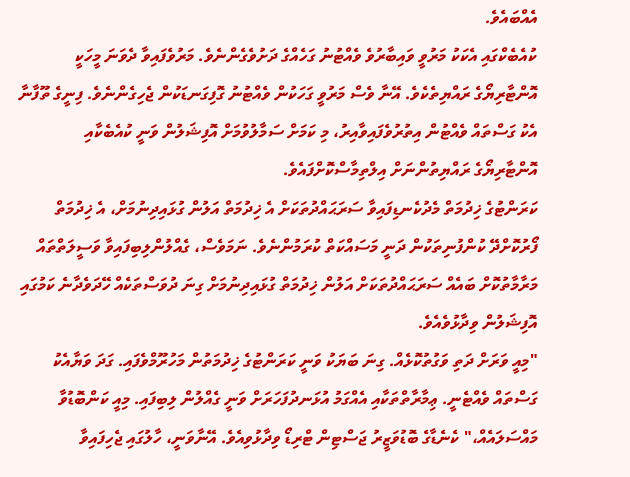އެއްބައެވެ.
ކުއެބެކްގައި އެކަކު މަރުވީ ވައިބާރުވެ ވެއްޓުނު ގަހެއްގެ ދަށުވެގެންނެވެ. މަރުވެފައިވާ ދެވަނަ މީހަކީ އޮންޓާރިޔޯގެ ރައްޔިތެކެވެ. އޭނާ ވެސް މަރުވީ ގަހަކުން ވެއްޓުނު ގޮފިގަނޑަކުން ޖެހިގެންނެވެ. ފިނީގެ ތޫފާނާ އެކު ގަސްތައް ވެއްޓުން އިތުރުވެފައިވާއިރު، މި ކަމަށް ސަމާލުވުމަށް އޮފިޝަލުން ވަނީ ކުއެބެކާއި އޮންޓާރިޔޯގެ ރައްޔިތުންނަށް އިލްތިމާސްކޮށްފައެވެ.
ކަރަންޓުގެ ޚިދުމަތް މެދުކެނޑިފައިވާ ސަރަޙައްދުތަކަށް އެ ޚިދުމަތް އަލުން ގުޅައިދިނުމަށް، އެ ޚިދުމަތް ފޯރުކޮށްދޭ ކުންފުނިތަކުން ދަނީ މަސައްކަތް ކުރަމުންނެވެ. ނަމަވެސް، ގެއްލުންލިބިފައިވާ ވަސީލަތްތައް މަރާމާތުކޮށް ބައެއް ސަރަޙައްދުތަކަށް އަލުން ޚިދުމަތް ގުޅައިދިނުމަށް ގިނަ ދުވަސްތަކެއް ހޭދަވެދާނެ ކަމުގައި އޮފިޝަލުން ވިދާޅުވެއެވެ.
"މިއީ ވަރަށް ދަތި ވަގުތުކޮޅެއް. ގިނަ ބަޔަކު ވަނީ ކަރަންޓުގެ ޚިދުމަތުން މަހުރޫމްވެފައި. ގަދަ ވަޔާއެކު ގަސްތައް ވެއްޓެނީ. ޢިމާރާތްތަކާއި އެއްގަމު އުޅަނދުފަހަރަށް ވަނީ ގެއްލުން ލިބިފައި. މިއީ ކަންބޮޑުވާ މައްސަލައެއް،" ކެނެޑާގެ ބޮޑުވަޒީރު ޖަސްޓިން ޓްރިޑޯ ވިދާޅުވިއެވެ. އޭނާވަނީ، ހާލުގައި ޖެހިފައިވާ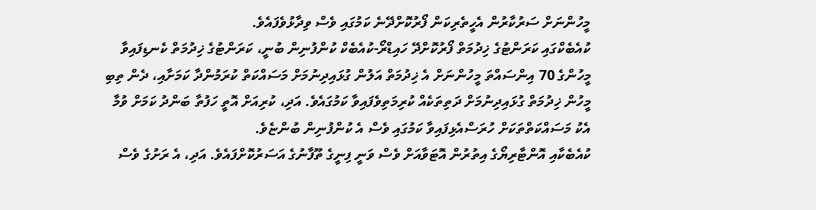މީހުންނަށް ސަރުކާރުން އެހީތެރިކަން ފޯރުކޮށްދޭނެ ކަމުގައި ވެސް ވިދާޅުވެފައެވެ.
ކުއެބެކްގައި ކަރަންޓުގެ ޚިދުމަތް ފޯރުކޮށްދޭ ހައިޑްރޯ-ކުއެބެކް ކުންފުނިން ބުނީ، ކަރަންޓުގެ ޚިދުމަތް ކެނޑިފައިވާ މީހުންގެ 70 އިންސައްތަ މީހުންނަށް އެ ޚިދުމަތް އަލުން ގުޅައިދިނުމަށް މަސައްކަތް ކުރަމުންދާ ކަމަށާއި، ދެން ތިބި މީހުން ޚިދުމަތް ގުޅައިދިނުމަށް ދަތިތަކެއް ކުރިމަތިވެފައިވާ ކަމުގައެވެ. އަދި، ކުރިއަށް އޮތީ ހަފުތާ ބަންދު ކަމަށް ވުމާ އެކު މަސައްކަތްތަކަށް ހުރަސްއެޅިފައިވާ ކަމުގައި ވެސް އެ ކުންފުނިން ބުންޏެވެ.
ކުއެބެކާއި އޮންޓާރިޔޯގެ އިތުރުން އޮޓަވާއަށް ވެސް ވަނީ ފިނީގެ ތޫފާނުގެ އަސަރުކޮށްފައެވެ. އަދި، އެ ރަށުގެ ވެސް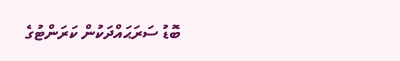ބޮޑު ސަރަޙައްދަކުން ކަރަންޓުގެ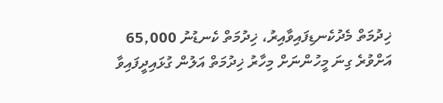ޚިދުމަތް މެދުކެނޑިފައިވާއިރު، ޚިދުމަތް ކެނޑުނު 65,000 އަށްވުރެ ގިނަ މީހުންނަށް މިހާރު ޚިދުމަތް އަލުން ގުޅައިދީފައިވާ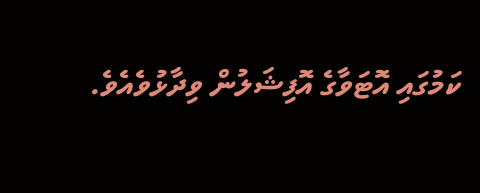ކަމުގައި އޮޓަވާގެ އޮފިޝަލުން ވިދާޅުވެއެވެ.